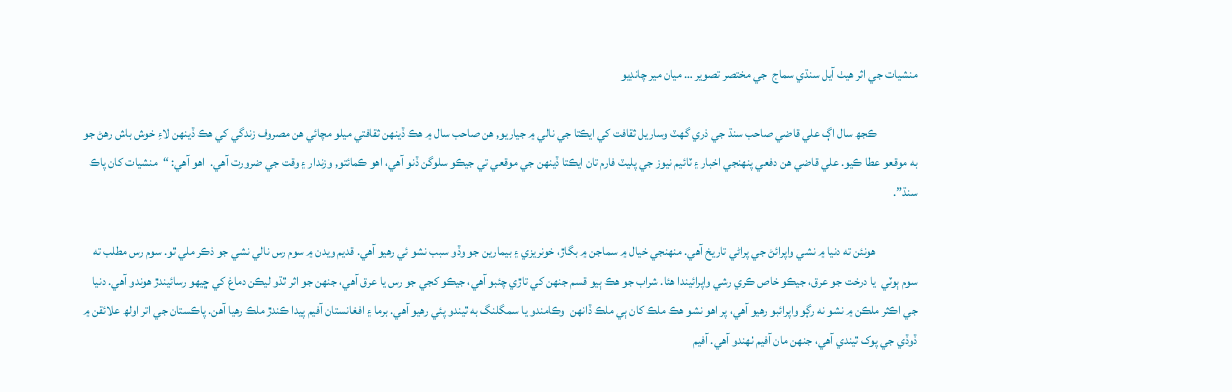منشيات جي اثر هيٺ آيل سنڌي سماج  جي مختصر تصوير … ميان مير چانڊيو

                 ڪجھ سال اڳ علي قاضي صاحب سنڌ جي ذري گهٽ وساريل ثقافت کي ايڪتا جي نالي ۾ جياريو, هن صاحب سال ۾ ھڪ ڏينهن ثقافتي ميلو مچائي هن مصروف زندگي کي ھڪ ڏينهن لاءِ خوش باش رهڻ جو به موقعو عطا ڪيو. علي قاضي هن دفعي پنهنجي اخبار ۽ ٽائيم نيوز جي پليٽ فارم تان ايڪتا ڏينهن جي موقعي تي جيڪو سلوگن ڏنو آھي، اهو ڪمائتو, وزندار ۽ وقت جي ضرورت آھي.  اهو آھي: “منشيات کان پاڪ سنڌ”.

                 هونئن ته دنيا ۾ نشي واپرائڻ جي پراڻي تاريخ آھي. منهنجي خيال ۾ سماجن ۾ بگاڙ، خونريزي ۽ بيمارين جو وڏو سبب نشو ئي رهيو آھي. قديم ويدن ۾ سوم رس نالي نشي جو ذڪر ملي ٿو. سوم رس مطلب ته سوم ٻوٽي  يا درخت جو عرق، جيڪو خاص ڪري رشي واپرائيندا هئا. شراب جو هڪ ٻيو قسم جنهن کي تاڙي چئبو آھي، جيڪو کجي جو رس يا عرق آھي، جنهن جو اثر ٿڌو ليڪن دماغ کي ڇيهو رسائيندڙ ھوندو آھي. دنيا جي اڪثر ملڪن ۾ نشو نه رڳو واپرائبو رهيو آھي، پر اهو نشو هڪ ملڪ کان ٻي ملڪ ڏانهن  وڪامندو يا سمگلنگ به ٿيندو پئي رهيو آھي. برما ۽ افغانستان آفيم پيدا ڪندڙ ملڪ رهيا آھن. پاڪستان جي اتر اولھ علائقن ۾  ڏوڏي جي پوک ٿيندي آھي، جنهن مان آفيم ٺھندو آھي. آفيم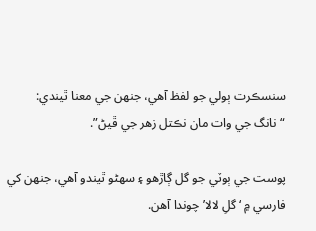سنسڪرت ٻولي جو لفظ آھي، جنهن جي معنا ٿيندي: “نانگ جي وات مان نڪتل زهر جي ڦيڻ”.

پوست جي ٻوٽي جو گل ڳاڙھو ۽ سهڻو ٿيندو آھي، جنهن کي فارسي ۾ ‘گلِ لالا’ چوندا آھن.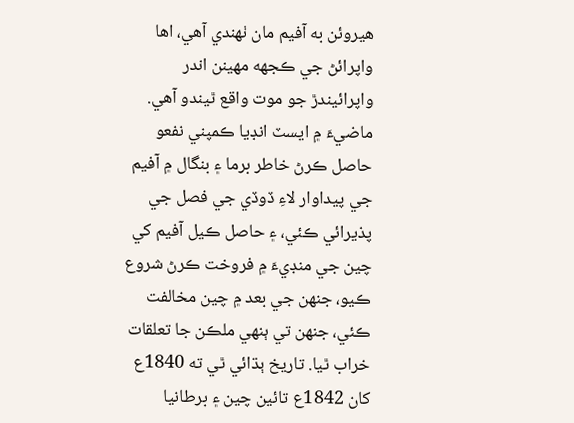هيروئن به آفيم مان ٺھندي آھي، اها واپرائڻ جي ڪجهه مهينن اندر واپرائيندڙ جو موت واقع ٿيندو آھي. ماضيءَ ۾ ايسٽ انڊيا ڪمپني نفعو حاصل ڪرڻ خاطر برما ۽ بنگال ۾ آفيم جي پيداوار لاءِ ڏوڏي جي فصل جي پذيرائي ڪئي، ۽ حاصل ڪيل آفيم کي چين جي منڊيءَ ۾ فروخت ڪرڻ شروع ڪيو، جنهن جي بعد ۾ چين مخالفت ڪئي، جنهن تي ٻنهي ملڪن جا تعلقات خراب ٿيا. تاريخ ٻڌائي ٿي ته 1840ع کان 1842ع تائين چين ۽ برطانيا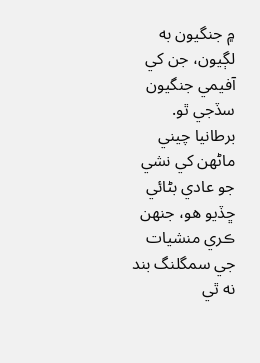۾ جنگيون به لڳيون، جن کي آفيمي جنگيون سڏجي ٿو. برطانيا چيني ماڻھن کي نشي جو عادي بڻائي ڇڏيو هو، جنهن ڪري منشيات جي سمگلنگ بند نه ٿي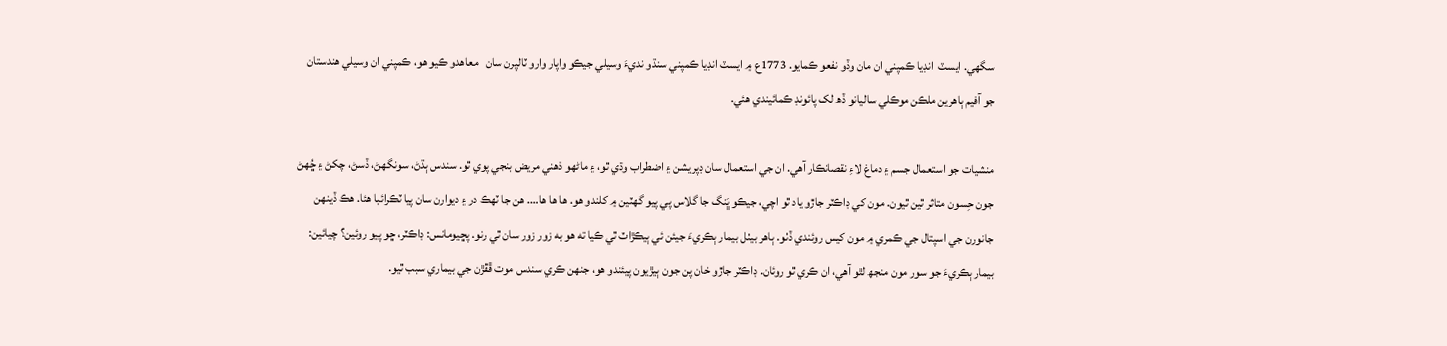سگهي. ايسٽ  انڊيا ڪمپني ان مان وڏو نفعو ڪمايو. 1773ع ۾ ايسٽ انڊيا ڪمپني سنڌو نديءَ وسيلي جيڪو واپار وارو ٽالپرن سان   معاهدو ڪيو هو، ڪمپني ان وسيلي هندستان جو آفيم ٻاهرين ملڪن موڪلي ساليانو ڏھ لک پائونڊ ڪمائيندي هئي.

منشيات جو استعمال جسم ۽ دماغ لاءِ نقصانڪار آھي. ان جي استعمال سان ڊپريشن ۽ اضطراب وڌي ٿو، ۽ ماڻھو ذھني مريض بنجي پوي ٿو. سندس ٻڌڻ، سونگهڻ، ڏسڻ، چکڻ ۽ ڇُهڻ جون حِسون متاثر ٿين ٿيون. مون کي ڊاڪٽر جاڙو ياد ٿو اچي، جيڪو ڀَنگ جا گلاس پي پيو گهٽين ۾ کلندو هو. ها ها ها…. هن جا ٽھڪ در ۽ ديوارن سان پيا ٽڪرائبا هئا. هڪ ڏينهن جانورن جي اسپتال جي ڪمري ۾ مون کيس روئندي ڏٺو. ٻاهر بيٺل بيمار ٻڪريءَ جيئن ئي ٻيڪڙاٽ ٿي ڪيا ته هو به زور زور سان ٿي رنو. پڇيومانس: ڊاڪٽر، ڇو پيو روئين؟ چيائين: بيمار ٻڪريءَ جو سور مون منجھ لٿو آھي، ان ڪري ٿو روئان. ڊاڪٽر جاڙو خان پن جون ٻيڙيون پيئندو هو، جنهن ڪري سندس موت ڦڦڙن جي بيماري سبب ٿيو.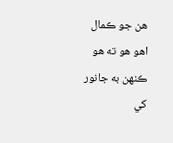هن جو ڪمال اهو هو ته هو ڪنهن به جانور کي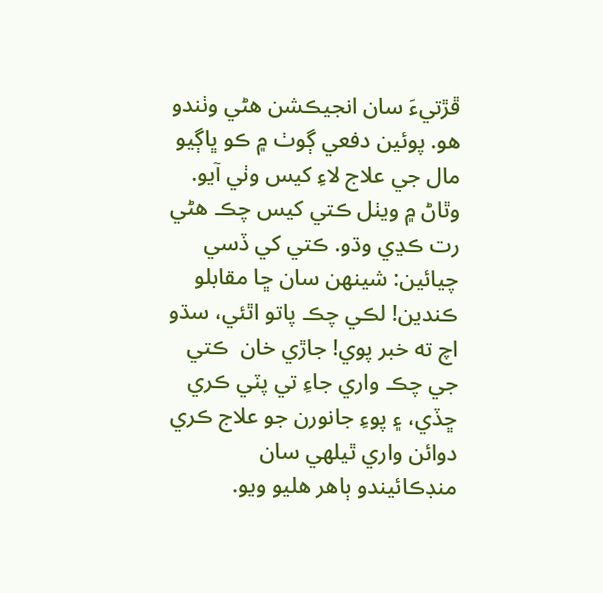ڦڙتيءَ سان انجيڪشن هڻي وٺندو هو. پوئين دفعي ڳوٺ ۾ ڪو ڀاڳيو مال جي علاج لاءِ کيس وٺي آيو. وٿاڻ ۾ ويٺل ڪتي کيس چڪ هڻي رت ڪڍي وڌو. ڪتي کي ڏسي چيائين: شينهن سان ڇا مقابلو ڪندين! لڪي چڪ پاتو اٿئي، سڌو اچ ته خبر پوي! جاڙي خان  ڪتي جي چڪ واري جاءِ تي پٽي ڪري ڇڏي، ۽ پوءِ جانورن جو علاج ڪري دوائن واري ٿيلهي سان  منڊڪائيندو ٻاهر هليو ويو.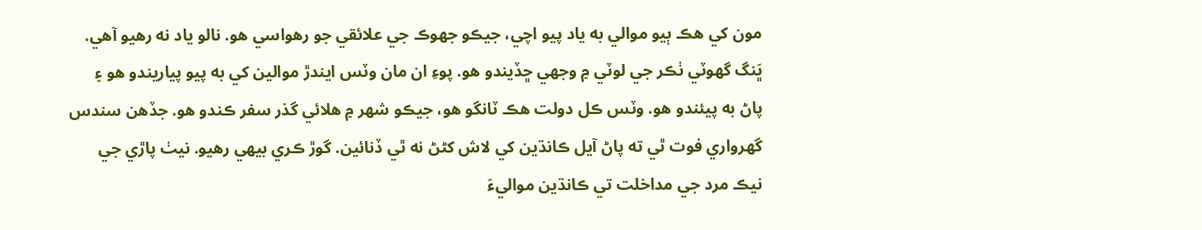مون کي هڪ ٻيو موالي به ياد پيو اچي، جيڪو جهوڪ جي علائقي جو رهواسي هو. نالو ياد نه رهيو آھي. ڀَنگ گهوٽي ٺڪر جي لوٽي ۾ وجهي ڇڏيندو هو. پوءِ ان مان وٽس ايندڙ موالين کي به پيو پياريندو هو ۽ پاڻ به پيئندو هو. وٽس ڪل دولت هڪ ٽانگو هو، جيڪو شھر ۾ ھلائي گذر سفر ڪندو هو. جڏھن سندس گهرواري فوت ٿي ته پاڻ آيل ڪانڌين کي لاش کڻڻ نه ٿي ڏنائين. گوڙ ڪري بيهي رهيو. نيٺ پاڙي جي نيڪ مرد جي مداخلت تي ڪانڌين مواليءَ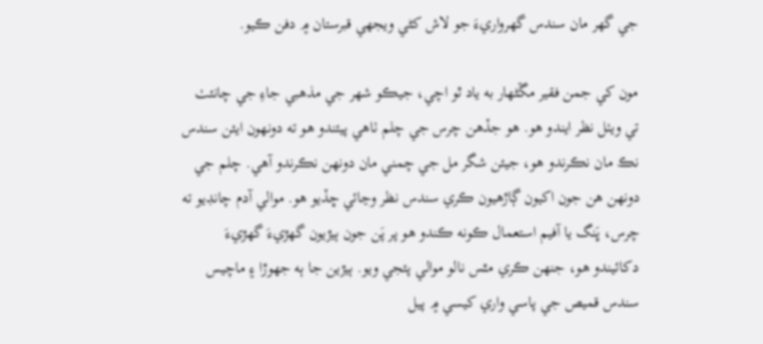جي گهر مان سندس گهرواريءَ جو لاش کڻي ويجهي قبرستان ۾ دفن ڪيو.

مون کي جمن فقير مڱڻھار به ياد ٿو اچي، جيڪو شھر جي مذهبي جاءِ جي چانئٺ تي ويٺل نظر ايندو هو. هو جڏھن چرس جي چلم ٺاهي پيئندو هو ته دونهون ايئن سندس نڪ مان نڪرندو هو، جيئن شگر مل جي چمني مان دونهن نڪرندو آھي. چلم جي دونهن هن جون اکيون ڳاڙھيون ڪري سندس نظر وڃائي ڇڏيو هو. موالي آدم چانڊيو ته چرس، ڀَنگ يا آفيم استعمال ڪونه ڪندو هو پر پَن جون ٻيڙيون گهڙيءَ گهڙيءَ دکائيندو هو، جنهن ڪري مٿس نالو موالي پئجي ويو. ٻيڙين جا ٻه جهوڙا ۽ ماچيس سندس قميص جي پاسي واري کيسي ۾ پيل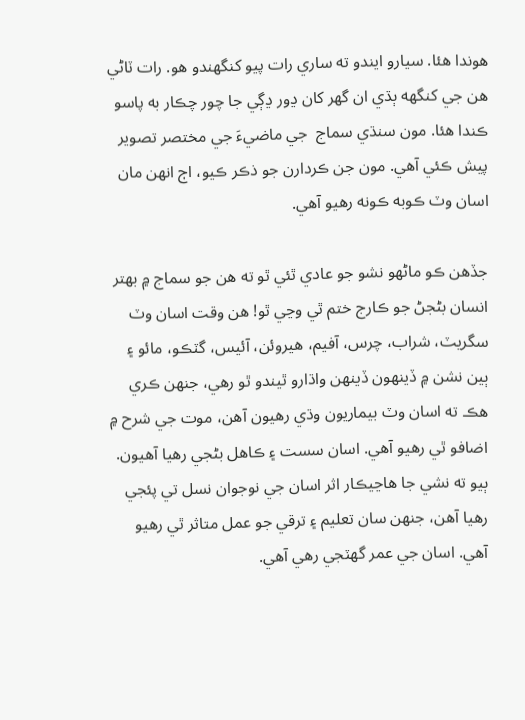هوندا هئا. سيارو ايندو ته ساري رات پيو کنگهندو هو. رات ٽاڻي هن جي کنگهه ٻڌي ان گهر کان ڍور ڍڳي جا چور چڪار به پاسو ڪندا هئا. مون سنڌي سماج  جي ماضيءَ جي مختصر تصوير پيش ڪئي آھي. مون جن ڪردارن جو ذڪر ڪيو، اڄ انهن مان اسان وٽ ڪوبه ڪونه رهيو آھي.

جڏھن ڪو ماڻھو نشو جو عادي ٿئي ٿو ته هن جو سماج ۾ بهتر انسان بڻجڻ جو ڪارج ختم ٿي وڃي ٿو! هن وقت اسان وٽ سگريٽ، شراب، چرس، آفيم، هيروئن، آئيس، گٽڪو، مائو ۽ ٻين نشن ۾ ڏينهون ڏينهن واڌارو ٿيندو ٿو رهي، جنهن ڪري هڪ ته اسان وٽ بيماريون وڌي رهيون آھن، موت جي شرح ۾ اضافو ٿي رهيو آھي. اسان سست ۽ ڪاهل بڻجي رهيا آھيون. ٻيو ته نشي جا هاڃيڪار اثر اسان جي نوجوان نسل تي پئجي رهيا آھن، جنهن سان تعليم ۽ ترقي جو عمل متاثر ٿي رهيو آھي. اسان جي عمر گهٽجي رهي آھي.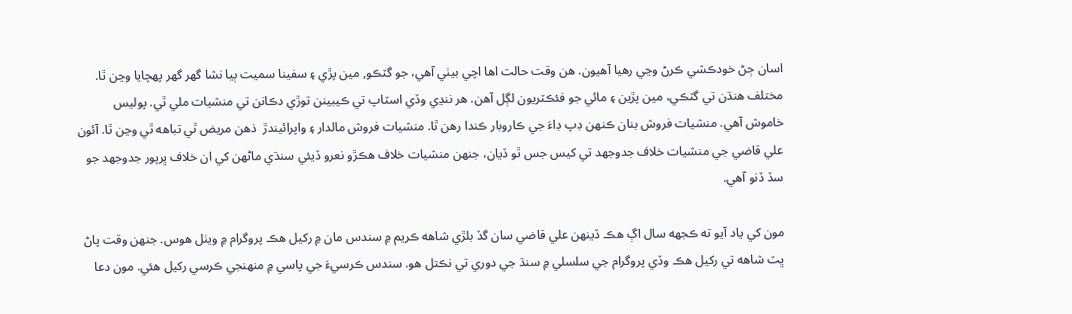اسان ڄڻ خودڪشي ڪرڻ وڃي رهيا آھيون. هن وقت حالت اها اچي بيٺي آھي، جو گٽڪو, مين پڙي ۽ سفينا سميت ٻيا نشا گهر گهر پهچايا وڃن ٿا. مختلف هنڌن تي گٽڪي، مين پڙين ۽ مائي جو فئڪٽريون لڳل آھن. هر ننڍي وڏي اسٽاپ تي ڪيبينن توڙي دڪانن تي منشيات ملي ٿي. پوليس خاموش آھي. منشيات فروش بنان ڪنهن ڊپ ڊاءَ جي ڪاروبار ڪندا رهن ٿا. منشيات فروش مالدار ۽ واپرائيندڙ  ذھن مريض ٿي تباهه ٿي وڃن ٿا. آئون علي قاضي جي منشيات خلاف جدوجهد تي کيس جس ٿو ڏيان، جنهن منشيات خلاف هڪڙو نعرو ڏيئي سنڌي ماڻھن کي ان خلاف ڀرپور جدوجهد جو سڏ ڏنو آھي.

مون کي ياد آيو ته ڪجهه سال اڳ هڪ ڏينهن علي قاضي سان گڏ بلڙي شاهه ڪريم ۾ سندس مان ۾ رکيل هڪ پروگرام ۾ ويٺل هوس. جنهن وقت پاڻ ڀٽ شاهه تي رکيل هڪ وڏي پروگرام جي سلسلي ۾ سنڌ جي دوري تي نڪتل هو. سندس ڪرسيءَ جي پاسي ۾ منهنجي ڪرسي رکيل هئي. مون دعا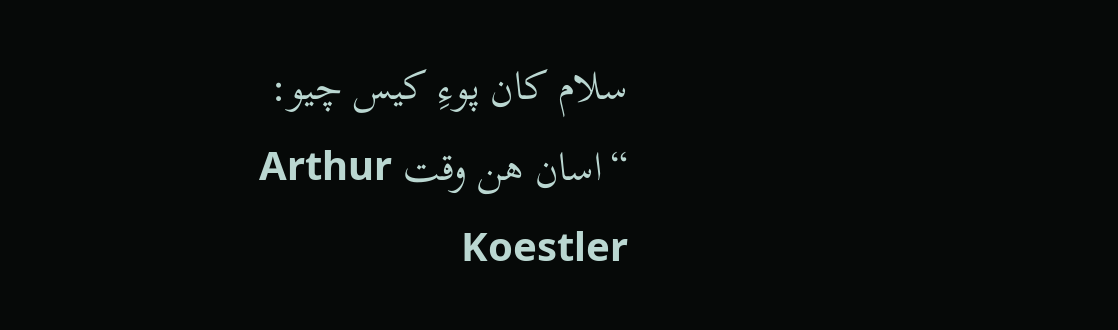سلام کان پوءِ کيس چيو: “اسان هن وقت Arthur Koestler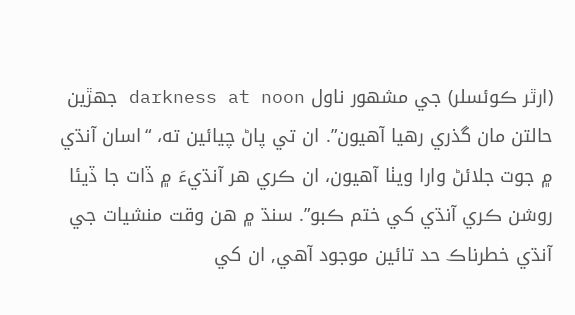(ارٿر ڪوئسلر) جي مشھور ناول darkness at noon جهڙين حالتن مان گذري رهيا آھيون”. ان تي پاڻ چيائين ته، “اسان آنڌي ۾ جوت جلائڻ وارا ويٺا آھيون، ان ڪري هر آنڌيءَ ۾ ڏات جا ڏيئا روشن ڪري آنڌي کي ختم ڪبو”. سنڌ ۾ ھن وقت منشيات جي آنڌي خطرناڪ حد تائين موجود آھي, ان کي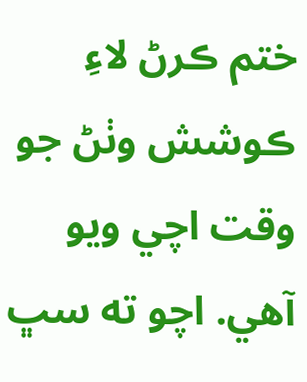ختم ڪرڻ لاءِ ڪوشش وٺڻ جو وقت اچي ويو آھي. اچو ته سڀ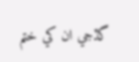گڏجي ان کي ختم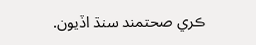ڪري صحتمند سنڌ اڏيون.